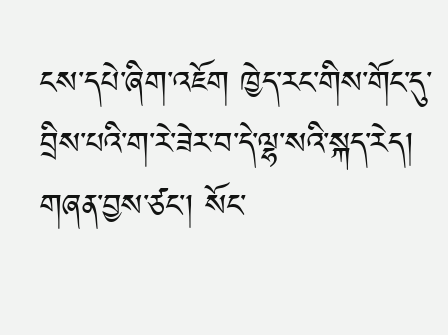ངས་དཔེ་ཞིག་འཇོག ཁྱེད་རང་གིས་གོང་དུ་བྲིས་པའི་ག་རེ་ཟེར་བ་དེ་ལྷ་སའི་སྐད་རེད། གཞན་བྱས་ཙང་། སོང་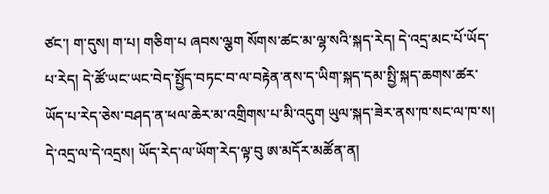ཙང་། ག་དུས། ག་པ། གཅིག་པ ཞབས་ལྕག སོགས་ཚང་མ་ལྷ་སའི་སྐད་རེད། དེ་འདྲ་མང་པོ་ཡོད་པ་རེད། དེ་ཚོ་ཡང་ཡང་བེད་སྤྱོད་བཏང་བ་ལ་བརྟེན་ནས་ད་ཡིག་སྐད་དམ་སྤྱི་སྐད་ཆགས་ཚར་ཡོད་པ་རེད་ཅེས་བཤད་ན་ཕལ་ཆེར་མ་འགྲིགས་པ་མི་འདུག ཡུལ་སྐད་ཟེར་ནས་ཁ་སང་ལ་ཁ་ས། དེ་འདྲ་ལ་དེ་འདྲས། ཡོད་རེད་ལ་ཡོག་རེད་ལྟ་བུ ཨ་མདོར་མཚོན་ན།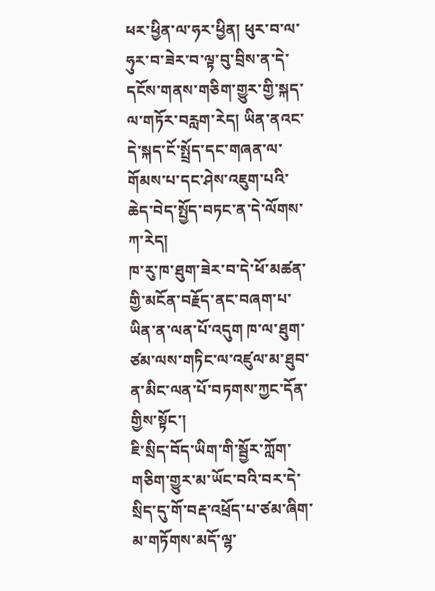ཕར་ཕྱིན་ལ་ཧར་ཕྱིན། ཕུར་བ་ལ་ཧུར་བ་ཟེར་བ་ལྟ་བུ་བྲིས་ན་དེ་དངོས་གནས་གཅིག་གྱུར་གྱི་སྐད་ལ་གཏོར་བརླག་རེད། ཡིན་ནའང་དེ་སྐད་ངོ་སྤྲོད་དང་གཞན་ལ་གོམས་པ་དང་ཤེས་འཇུག་པའི་ཆེད་བེད་སྤྱོད་བཏང་ན་དེ་ལོགས་ཀ་རེད།
ཁ་རུ་ཁ་ཐུག་ཟེར་བ་དེ་ཕོ་མཚན་གྱི་མངོན་བརྗོད་ནང་བཞག་པ་ཡིན་ན་ལན་པོ་འདུག ཁ་ལ་ཐུག་ཙམ་ལས་གཏིང་ལ་འཛུལ་མ་ཐུབ་ན་མིང་ལན་པོ་བཏགས་ཀྱང་དོན་གྱིས་སྟོང་།
ཇི་སྲིད་བོད་ཡིག་གི་སྦྱོར་ཀློག་གཅིག་གྱུར་མ་ཡོང་བའི་བར་དེ་སྲིད་དུ་གོ་བརྡ་འཕྲོད་པ་ཙམ་ཞིག་མ་གཏོགས་མདོ་ལྷ་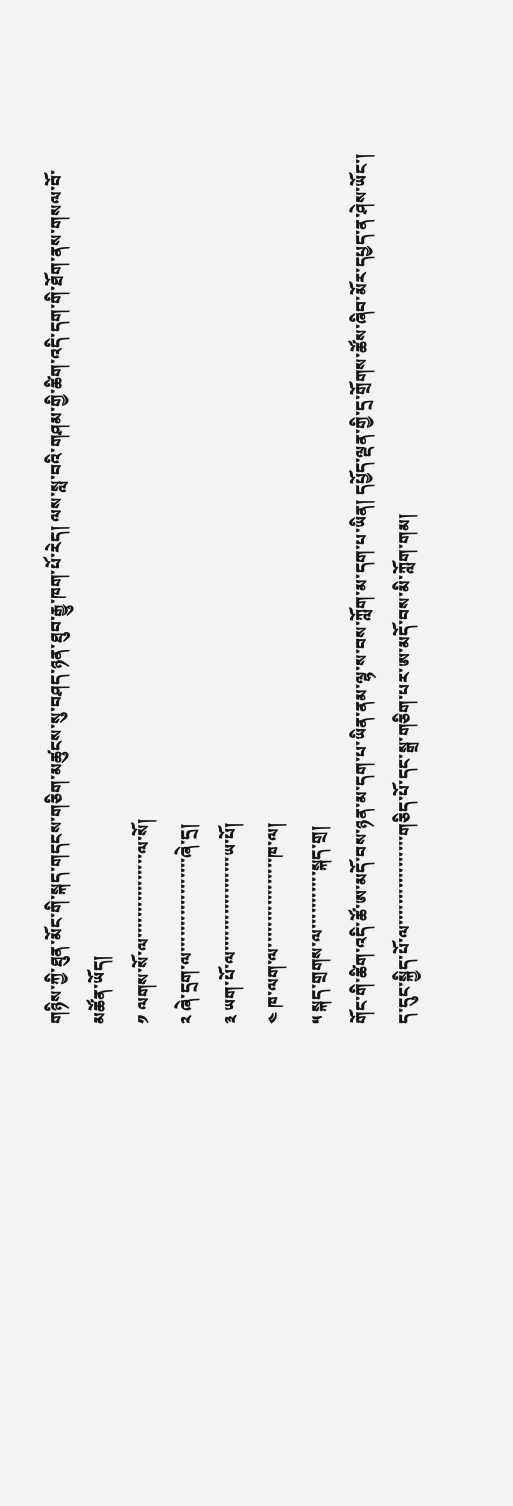གཉིས་ཀྱི་ཐུན་མོང་གི་སྐད་གདངས་གཅིག་མཚུངས་སུ་བཤད་ཉན་ཐུབ་རྒྱུ་ཁག་པོ་རེད། ལས་སླ་བའི་གཤམ་གྱི་ཚིག་འདི་དག་གི་ཐོག་ནས་གསལ་བོ་མཚོན་ཡོད།
༡ ལགས་སོ་ལ་་་་་་་་་་་་་་་་ལ་སོ།
༢ ཞེ་དྲག་ལ་་་་་་་་་་་་་་་་་་ཞེ་དྲ།
༣ ཡག་པོ་ལ་་་་་་་་་་་་་་་་་་ཡ་པོ།
༤ ཁ་ལག་ལ་་་་་་་་་་་་་་་་་ཁ་ལ།
༥ སྐད་གྲགས་ལ་་་་་་་་་་་སྐད་གྲ།
གོང་གི་ཚིག་འདི་ཚོ་ཨ་མདོ་བས་ཉན་མ་དག་པ་ཡིན་ནམ་ལྷ་ས་བས་ཀློག་མ་དག་པ་ཡིན། དཔྱོད་ལྡན་གྱི་དྲ་གྲོགས་ཚོས་ཞིབ་མོར་དཔྱད་ན་ཤེས་ཡོང་།
ད་དུང་སྐྱིད་པོ་ལ་་་་་་་་་་་་་་་་་གཅིད་པོ་དང་སྒྲ་གཅིག་པར་ཨ་མདོ་བས་མི་ཀློག་གམ།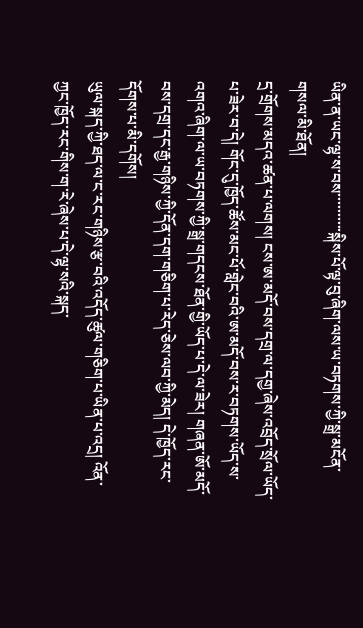ཡིན་ན་ཡང་ལྷ་ས་བས་་་་་་་་་་སྐིས་པོ་ལྟ་བུ་ཞིག་ལས་ཡ་བཏགས་ཀྱི་སྒྲ་མངོན་གསལ་མི་ཐོན།
དྲ་གྲོགས་མདའ་ཚན་པ་ལགས། ངས་ཨ་མདོ་བས་དགྲ་ལ་དགྱ་ཞེས་འབྲོད་སྲོལ་ཡོད་པ་ཟེར་བ་དེ། གོང་དུ་ཁྱོད་ཚོས་མང་པོ་གླེང་བའི་ཨ་མདོ་བས་ར་བཏགས་ཡོད་ས་འགའ་ཞིག་ལ་ཡ་བཏགས་ཀྱི་སྒྲ་གདངས་ཐོན་གྱི་ཡོད་པ་དེ་ལ་ཟེར། གཞན་ཨོ་མདོ་བས་དགྲ་དང་རྒྱ་གཉིས་ཀྱི་དོན་དག་གཅིག་པ་རེད་ཅེས་ལབ་ཀྱི་མེད། དེ་ཁྱོད་རང་དོགས་པ་མི་དགོས།
ཡུལ་སྐད་ཀྱི་ཐད་ལ་ང་རང་གཉིས་རྩ་བའི་འདོད་ཚུལ་གཅིག་པ་ཡིན་པ་འདྲ། འོན་ཀྱང་ཁྱོད་རང་གིས་ག་རེ་ཞེས་པ་དེ་ལྷ་སའི་སྐད་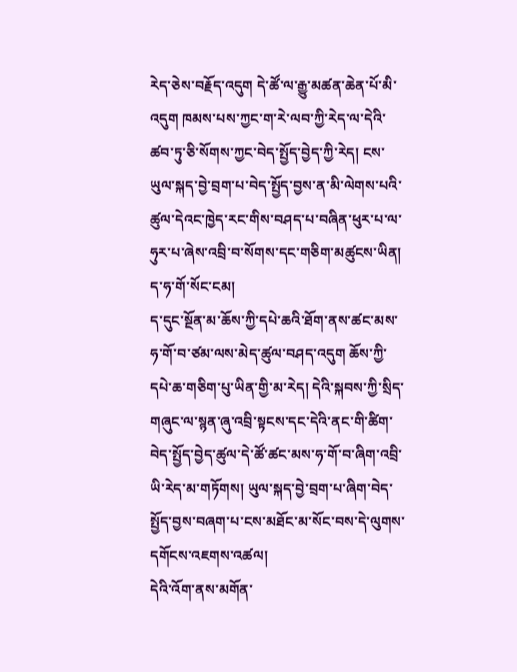རེད་ཅེས་བརྗོད་འདུག དེ་ཚོ་ལ་རྒྱུ་མཚན་ཆེན་པོ་མི་འདུག ཁམས་པས་ཀྱང་ག་རེ་ལབ་ཀྱི་རེད་ལ་དེའི་ཚབ་ཏུ་ཅི་སོགས་ཀྱང་བེད་སྤྱོད་བྱེད་ཀྱི་རེད། ངས་ཡུལ་སྐད་བྱེ་བྲག་པ་བེད་སྤྱོད་བྱས་ན་མི་ལེགས་པའི་ཚུལ་དེའང་ཁྱེད་རང་གིས་བཤད་པ་བཞིན་ཕུར་པ་ལ་ཧུར་པ་ཞེས་འབྲི་བ་སོགས་དང་གཅིག་མཚུངས་ཡིན། ད་ཧ་གོ་སོང་ངམ།
ད་དུང་སྔོན་མ་ཆོས་ཀྱི་དཔེ་ཆའི་ཐོག་ནས་ཚང་མས་ཧ་གོ་བ་ཙམ་ལས་མེད་ཚུལ་བཤད་འདུག ཆོས་ཀྱི་དཔེ་ཆ་གཅིག་པུ་ཡིན་གྱི་མ་རེད། དེའི་སྐབས་ཀྱི་སྲིད་གཞུང་ལ་སྙན་ཞུ་འབྲི་སྟངས་དང་དེའི་ནང་གི་ཚིག་བེད་སྤྱོད་བྱེད་ཚུལ་དེ་ཚོ་ཚང་མས་ཧ་གོ་བ་ཞིག་འབྲི་ཡི་རེད་མ་གཏོགས། ཡུལ་སྐད་བྱེ་བྲག་པ་ཞིག་བེད་སྤྱོད་བྱས་བཞག་པ་ངས་མཐོང་མ་སོང་བས་དེ་ལུགས་དགོངས་འཇགས་འཚལ།
དེའི་འོག་ནས་མགོན་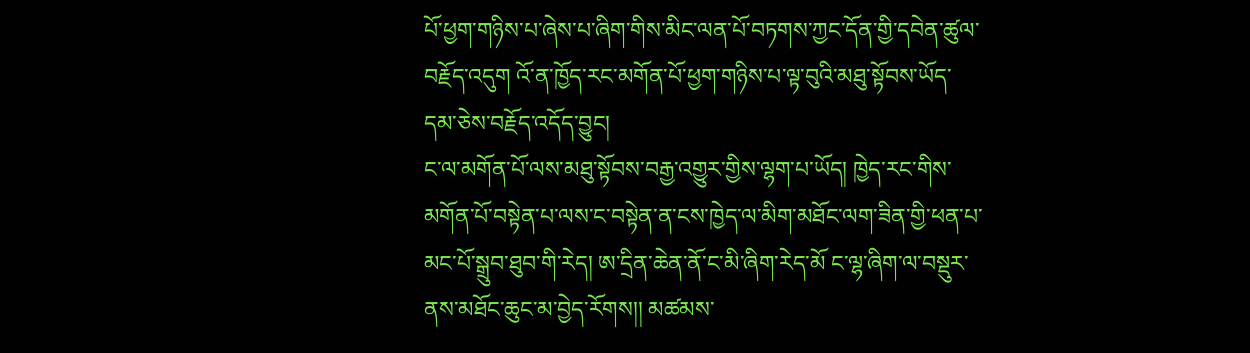པོ་ཕྱག་གཉིས་པ་ཞེས་པ་ཞིག་གིས་མིང་ལན་པོ་བཏགས་ཀྱང་དོན་གྱི་དབེན་ཚུལ་བརྗོད་འདུག འོ་ན་ཁྱོད་རང་མགོན་པོ་ཕྱག་གཉིས་པ་ལྟ་བུའི་མཐུ་སྟོབས་ཡོད་དམ་ཅེས་བརྗོད་འདོད་བྱུང།
ང་ལ་མགོན་པོ་ལས་མཐུ་སྟོབས་བརྒྱ་འགྱུར་གྱིས་ལྷག་པ་ཡོད། ཁྱེད་རང་གིས་མགོན་པོ་བསྟེན་པ་ལས་ང་བསྟེན་ན་ངས་ཁྱེད་ལ་མིག་མཐོང་ལག་ཟིན་གྱི་ཕན་པ་མང་པོ་སྒྲུབ་ཐུབ་གི་རེད། ཨ་དྲིན་ཆེན་ནོ་ང་མི་ཞིག་རེད་མོ ང་ལྷ་ཞིག་ལ་བསྡུར་ནས་མཐོང་ཆུང་མ་བྱེད་རོགས།། མཚམས་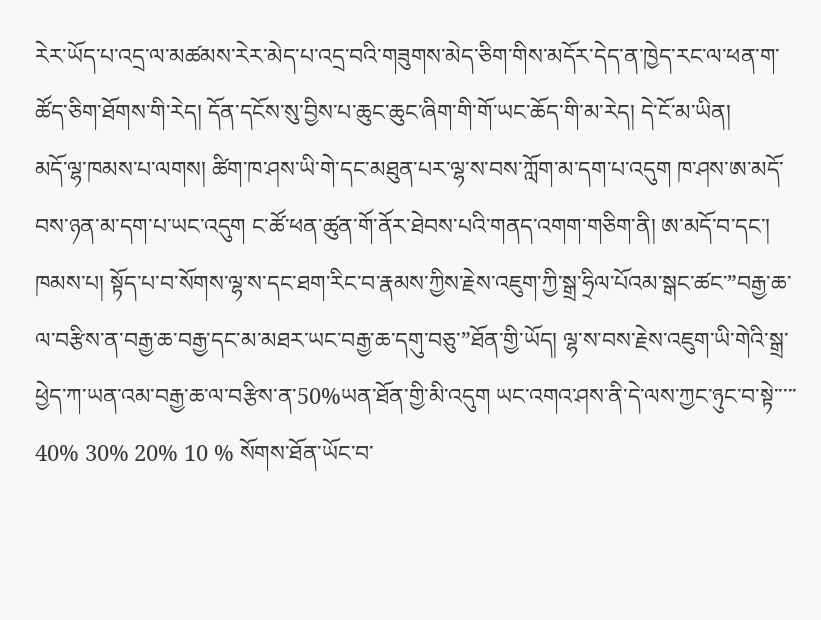རེར་ཡོད་པ་འདྲ་ལ་མཚམས་རེར་མེད་པ་འདྲ་བའི་གཟུགས་མེད་ཅིག་གིས་མདོར་དེད་ན་ཁྱེད་རང་ལ་ཕན་ག་ཚོད་ཅིག་ཐོགས་གི་རེད། དོན་དངོས་སུ་བྱིས་པ་ཆུང་ཆུང་ཞིག་གི་གོ་ཡང་ཆོད་གི་མ་རེད། དེ་ངོ་མ་ཡིན།
མདོ་ལྷ་ཁམས་པ་ལགས། ཚིག་ཁ་ཤས་ཡི་གེ་དང་མཐུན་པར་ལྷ་ས་བས་ཀློག་མ་དག་པ་འདུག ཁ་ཤས་ཨ་མདོ་བས་ཉན་མ་དག་པ་ཡང་འདུག ང་ཚོ་ཕན་ཚུན་གོ་ནོར་ཐེབས་པའི་གནད་འགག་གཅིག་ནི། ཨ་མདོ་བ་དང་། ཁམས་པ། སྟོད་པ་བ་སོགས་ལྷ་ས་དང་ཐག་རིང་བ་རྣམས་ཀྱིས་རྗེས་འཇུག་ཀྱི་སྒྲ་ཧྲིལ་པོའམ་སྒང་ཚང་”བརྒྱ་ཆ་ལ་བརྩིས་ན་བརྒྱ་ཆ་བརྒྱ་དང་མ་མཐར་ཡང་བརྒྱ་ཆ་དགུ་བཅུ་”ཐོན་གྱི་ཡོད། ལྷ་ས་བས་རྗེས་འཇུག་ཡི་གེའི་སྒྲ་ཕྱེད་ཀ་ཡན་འམ་བརྒྱ་ཆ་ལ་བརྩིས་ན་50%ཡན་ཐོན་གྱི་མི་འདུག ཡང་འགའ་ཤས་ནི་དེ་ལས་ཀྱང་ཉུང་བ་སྟེ་་་་་40% 30% 20% 10 % སོགས་ཐོན་ཡོང་བ་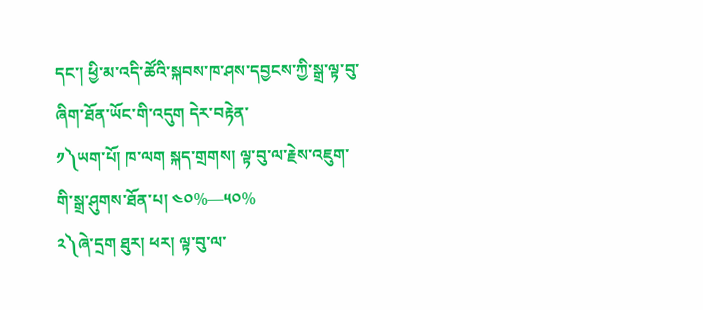དང་། ཕྱི་མ་འདི་ཚོའི་སྐབས་ཁ་ཤས་དབྱངས་ཀྱི་སྒྲ་ལྟ་བུ་ཞིག་ཐོན་ཡོང་གི་འདུག དེར་བརྟེན་
༡༽ཡག་པོ། ཁ་ལག སྐད་གྲགས། ལྟ་བུ་ལ་རྗེས་འཇུག་གི་སྒྲ་ཤུགས་ཐོན་པ། ༤༠%—༥༠%
༢༽ཞེ་དྲག ཐུར། ཕར། ལྟ་བུ་ལ་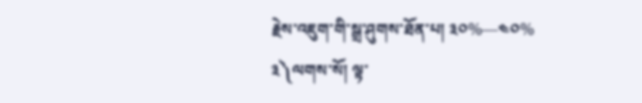རྗེས་འཇུག་གི་སྒྲ་ཤུགས་ཐོན་པ། ༣༠%—༤༠%
༣༽ལགས་སོ། ལྟ་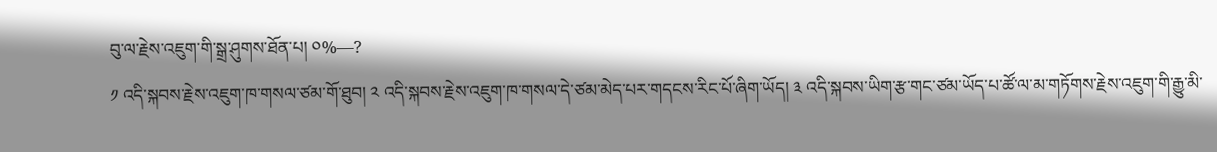བུ་ལ་རྗེས་འཇུག་གི་སྒྲ་ཤུགས་ཐོན་པ། ༠%—?
༡ འདི་སྐབས་རྗེས་འཇུག་ཁ་གསལ་ཙམ་གོ་ཐུབ། ༢ འདི་སྐབས་རྗེས་འཇུག་ཁ་གསལ་དེ་ཙམ་མེད་པར་གདངས་རིང་པོ་ཞིག་ཡོད། ༣ འདི་སྐབས་ཡིག་རྩ་གང་ཙམ་ཡོད་པ་ཚོ་ལ་མ་གཏོགས་རྗེས་འཇུག་གི་རྒྱུ་མི་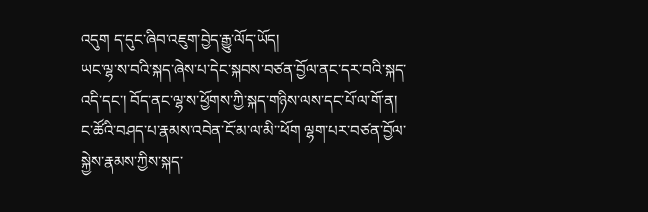འདུག ད་དུང་ཞིབ་འཇུག་བྱེད་རྒྱུ་ལོད་ཡོད།
ཡང་ལྷ་ས་བའི་སྐད་ཞེས་པ་དེང་སྐབས་བཙན་བྱོལ་ནང་དར་བའི་སྐད་འདི་དང་། བོད་ནང་ལྷ་ས་ཕྱོགས་ཀྱི་སྐད་གཉིས་ལས་དང་པོ་ལ་གོ་ན། ང་ཚོའི་བཤད་པ་རྣམས་འབེན་ངོ་མ་ལ་མི་་ཕོག ལྷག་པར་བཙན་བྱོལ་སྐྱེས་རྣམས་ཀྱིས་སྐད་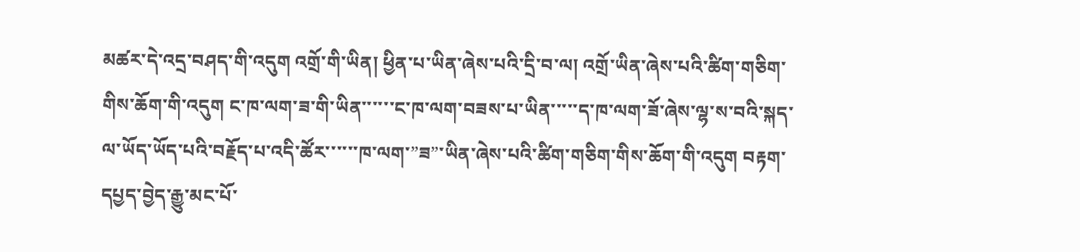མཚར་དེ་འདྲ་བཤད་གི་འདུག འགྲོ་གི་ཡིན། ཕྱིན་པ་ཡིན་ཞེས་པའི་དྲི་བ་ལ། འགྲོ་ཡིན་ཞེས་པའི་ཚིག་གཅིག་གིས་ཆོག་གི་འདུག ང་ཁ་ལག་ཟ་གི་ཡིན་་་་་་ང་ཁ་ལག་བཟས་པ་ཡིན་་་་་ད་ཁ་ལག་ཟོ་ཞེས་ལྷ་ས་བའི་སྐད་ལ་ཡོད་ཡོད་པའི་བརྗོད་པ་འདི་ཚོར་་་་་་ཁ་ལག་”ཟ”་ཡིན་ཞེས་པའི་ཚིག་གཅིག་གིས་ཆོག་གི་འདུག བརྟག་དཔྱད་བྱེད་རྒྱུ་མང་པོ་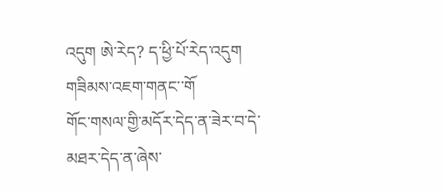འདུག ཨེ་རེད? ད་ཕྱི་པོ་རེད་འདུག གཟིམས་འཇག་གནང་་གོ
གོང་གསལ་གྱི་མདོར་དེད་ན་ཟེར་བ་དེ་མཐར་དེད་ན་ཞེས་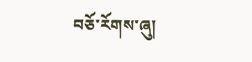བཅོ་རོགས་ཞུ།